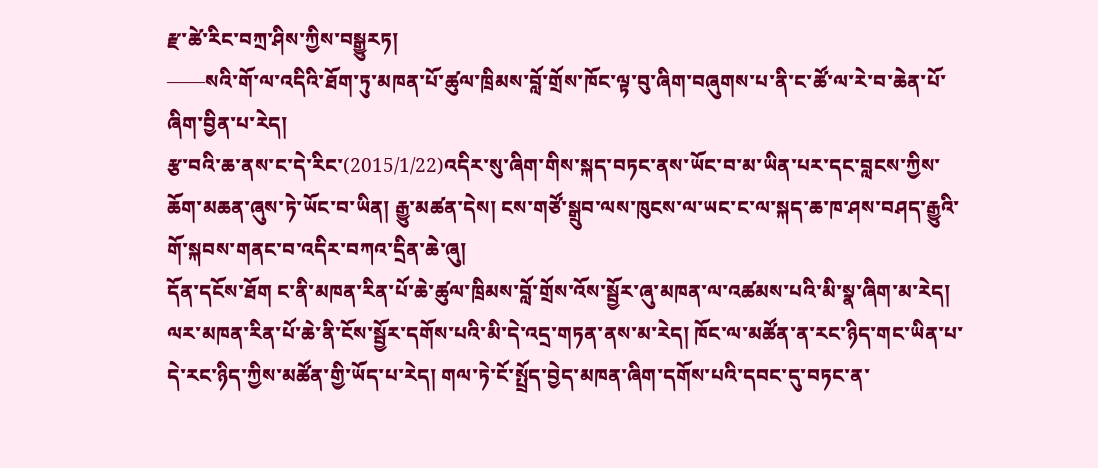རྫ་ཚེ་རིང་བཀྲ་ཤིས་ཀྱིས་བསྒྱུརཏ།
——སའི་གོ་ལ་འདིའི་ཐོག་ཏུ་མཁན་པོ་ཚུལ་ཁྲིམས་བློ་གྲོས་ཁོང་ལྟ་བུ་ཞིག་བཞུགས་པ་ནི་ང་ཚོ་ལ་རེ་བ་ཆེན་པོ་ཞིག་བྱིན་པ་རེད།
རྩ་བའི་ཆ་ནས་ང་དེ་རིང་(2015/1/22)འདིར་སུ་ཞིག་གིས་སྐད་བཏང་ནས་ཡོང་བ་མ་ཡིན་པར་དང་བླངས་ཀྱིས་ཆོག་མཆན་ཞུས་ཏེ་ཡོང་བ་ཡིན། རྒྱུ་མཚན་དེས། ངས་གཙོ་སྒྲུབ་ལས་ཁུངས་ལ་ཡང་ང་ལ་སྐད་ཆ་ཁ་ཤས་བཤད་རྒྱུའི་གོ་སྐབས་གནང་བ་འདིར་བཀའ་དྲིན་ཆེ་ཞུ།
དོན་དངོས་ཐོག ང་ནི་མཁན་རིན་པོ་ཆེ་ཚུལ་ཁྲིམས་བློ་གྲོས་འོས་སྦྱོར་ཞུ་མཁན་ལ་འཚམས་པའི་མི་སྣ་ཞིག་མ་རེད། ལར་མཁན་རིན་པོ་ཆེ་ནི་ངོས་སྦྱོར་དགོས་པའི་མི་དེ་འདྲ་གཏན་ནས་མ་རེད། ཁོང་ལ་མཚོན་ན་རང་ཉིད་གང་ཡིན་པ་དེ་རང་ཉིད་ཀྱིས་མཚོན་གྱི་ཡོད་པ་རེད། གལ་ཏེ་ངོ་སྤྲོད་བྱེད་མཁན་ཞིག་དགོས་པའི་དབང་དུ་བཏང་ན་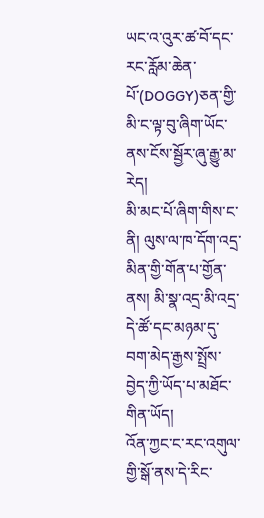ཡང་འ་འུར་ཚ་བོ་དང་རང་རློམ་ཆེན་པོ་(DOGGY)ཅན་གྱི་མི་ང་ལྟ་བུ་ཞིག་ཡོང་ནས་ངོས་སྦྱོར་ཞུ་རྒྱུ་མ་རེད།
མི་མང་པོ་ཞིག་གིས་ང་ནི། ལུས་ལ་ཁ་དོག་འདྲ་མིན་གྱི་གོན་པ་གྱོན་ནས། མི་སྣ་འདྲ་མི་འདྲ་དེ་ཚོ་དང་མཉམ་དུ་བག་མེད་རྒྱས་སྤྲོས་བྱེད་ཀྱི་ཡོད་པ་མཐོང་གིན་ཡོད།
འོན་ཀྱང་ང་རང་འགུལ་གྱི་སྒོ་ནས་དེ་རིང་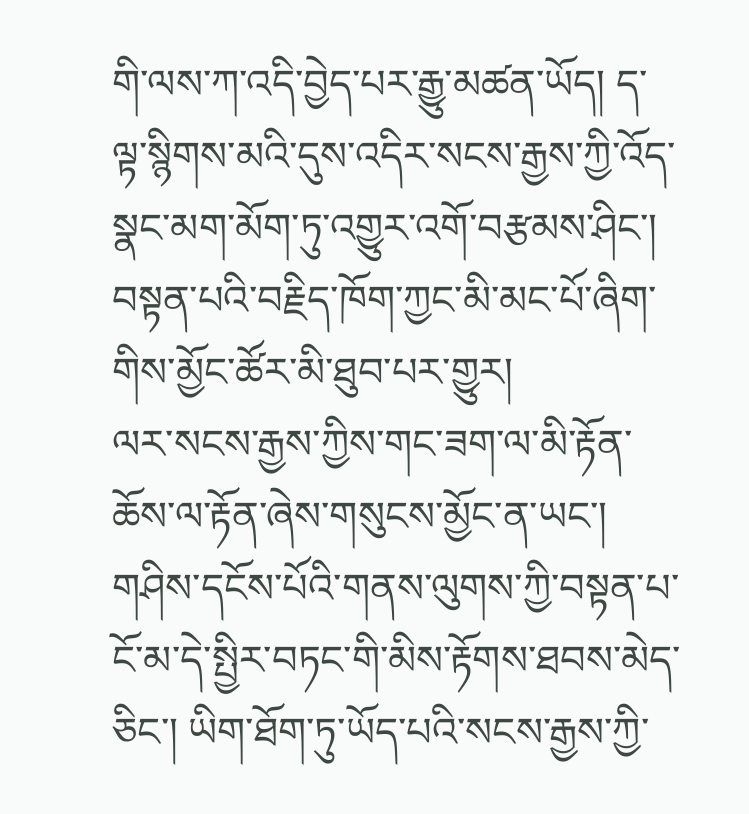གི་ལས་ཀ་འདི་བྱེད་པར་རྒྱུ་མཚན་ཡོད། ད་ལྟ་སྙིགས་མའི་དུས་འདིར་སངས་རྒྱས་ཀྱི་འོད་སྣང་མག་མོག་ཏུ་འགྱུར་འགོ་བརྩམས་ཤིང་། བསྟན་པའི་བརྗིད་ཁོག་ཀྱང་མི་མང་པོ་ཞིག་གིས་མྱོང་ཚོར་མི་ཐུབ་པར་གྱུར།
ལར་སངས་རྒྱས་ཀྱིས་གང་ཟག་ལ་མི་རྟོན་ཆོས་ལ་རྟོན་ཞེས་གསུངས་མྱོང་ན་ཡང་། གཤིས་དངོས་པོའི་གནས་ལུགས་ཀྱི་བསྟན་པ་ངོ་མ་དེ་སྤྱིར་བཏང་གི་མིས་རྟོགས་ཐབས་མེད་ཅིང་། ཡིག་ཐོག་ཏུ་ཡོད་པའི་སངས་རྒྱས་ཀྱི་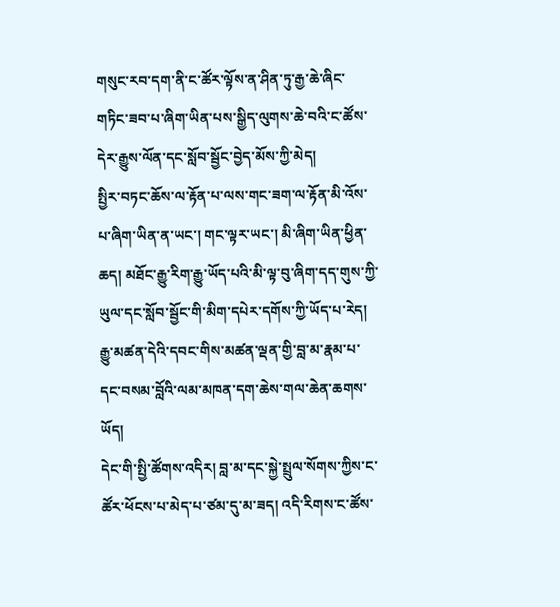གསུང་རབ་དག་ནི་ང་ཚོར་ལྟོས་ན་ཤིན་ཏུ་རྒྱ་ཆེ་ཞིང་གཏིང་ཟབ་པ་ཞིག་ཡིན་པས་སྒྱིད་ལུགས་ཆེ་བའི་ང་ཚོས་དེར་རྒྱུས་ལོན་དང་སློབ་སྦྱོང་བྱེད་མོས་ཀྱི་མེད།
སྤྱིར་བཏང་ཆོས་ལ་རྟོན་པ་ལས་གང་ཟག་ལ་རྟོན་མི་འོས་པ་ཞིག་ཡིན་ན་ཡང་། གང་ལྟར་ཡང་། མི་ཞིག་ཡིན་ཕྱིན་ཆད། མཐོང་རྒྱུ་རིག་རྒྱུ་ཡོད་པའི་མི་ལྟ་བུ་ཞིག་དད་གུས་ཀྱི་ཡུལ་དང་སློབ་སྦྱོང་གི་མིག་དཔེར་དགོས་ཀྱི་ཡོད་པ་རེད། རྒྱུ་མཚན་དེའི་དབང་གིས་མཚན་ལྡན་གྱི་བླ་མ་རྣམ་པ་དང་བསམ་བློའི་ལམ་མཁན་དག་ཆེས་གལ་ཆེན་ཆགས་ཡོད།
དེང་གི་སྤྱི་ཚོགས་འདིར། བླ་མ་དང་སྐྱེ་སྤྲུལ་སོགས་ཀྱིས་ང་ཚོར་ཕོངས་པ་མེད་པ་ཙམ་དུ་མ་ཟད། འདི་རིགས་ང་ཚོས་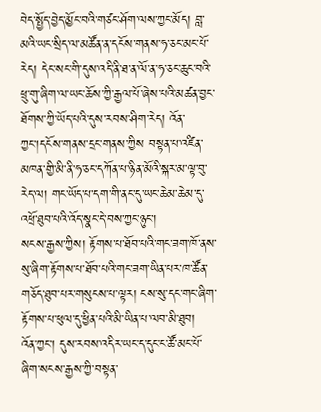བེད་སྤྱོད་བྱེད་མྱོང་བའི་གཙང་ཤོག་ལས་ཀྱང་མོད། བླ་མའི་ཡང་སྲིད་ལ་མཚོན་ན་དངོས་གནས་ཧ་ཅང་མང་པོ་རེད། དེང་སང་གི་དུས་འདི་ནི་ཐ་ན་ལོ་ན་ཧ་ཅང་ཆུང་བའི་ཕྲུ་གུ་ཞིག་ལ་ཡང་ཆོས་ཀྱི་རྒྱལ་པོ་ཞེས་པའི་མཚན་བྱང་ཐོགས་ཀྱི་ཡོད་པའི་དུས་རབས་ཤིག་རེད། འོན་ཀྱང་།དངོས་གནས་དྲང་གནས་ཀྱིས བསྟན་པ་འཛིན་མཁན་གྱི་མི་ནི་ཧ་ཅང་དཀོན་པ་ཉིན་མོའི་སྐར་མ་ལྟ་བུ་རེད་ལ། གང་ཡོད་པ་དག་གི་ནང་དུ་ཡང་ཆེམ་ཆེམ་དུ་འཕྲོ་ཐུབ་པའི་འོད་སྣང་དེ་བས་ཀྱང་ཉུང་།
སངས་རྒྱས་ཀྱིས། རྟོགས་པ་ཐོབ་པའི་གང་ཟག་ཁོ་ནས་སུ་ཞིག་རྟོགས་པ་ཐོབ་པའི་གང་ཟག་ཡིན་པར་ཁ་ཚོན་གཅོད་ཐུབ་པར་གསུངས་པ་ལྟར། ངས་སུ་དང་གང་ཞིག་རྟོགས་པ་ཕུལ་དུ་ཕྱིན་པའི་མི་ཡིན་པ་ལབ་མི་ཐུབ།
འོན་ཀྱང་། དུས་རབས་འདིར་ཡང་ད་དུང་ང་ཚོ་མང་པོ་ཞིག་སངས་རྒྱས་ཀྱི་བསྟན་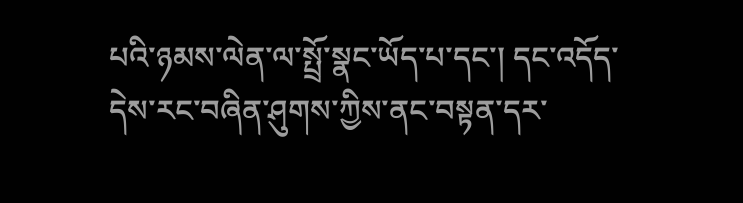པའི་ཉམས་ལེན་ལ་སྤྲོ་སྣང་ཡོད་པ་དང་། དང་འདོད་དེས་རང་བཞིན་ཤུགས་ཀྱིས་ནང་བསྟན་དར་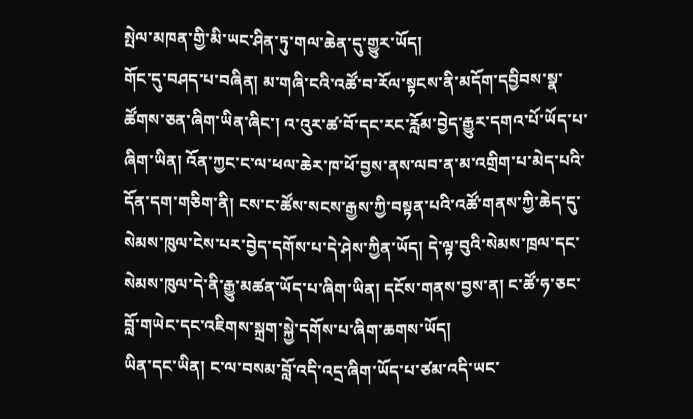སྤེལ་མཁན་གྱི་མི་ཡང་ཤིན་ཏུ་གལ་ཆེན་དུ་གྱུར་ཡོད།
གོང་དུ་བཤད་པ་བཞིན། མ་གཞི་ངའི་འཚོ་བ་རོལ་སྟངས་ནི་མདོག་དབྱིབས་སྣ་ཚོགས་ཅན་ཞིག་ཡིན་ཞིང་། འ་འུར་ཚ་བོ་དང་རང་རློམ་བྱེད་རྒྱུར་དགའ་པོ་ཡོད་པ་ཞིག་ཡིན། འོན་ཀྱང་ང་ལ་ཕལ་ཆེར་ཁ་ཕོ་བྱས་ནས་ལབ་ན་མ་འགྲིག་པ་མེད་པའི་དོན་དག་གཅིག་ནི། ངས་ང་ཚོས་སངས་རྒྱས་ཀྱི་བསྟན་པའི་འཚོ་གནས་ཀྱི་ཆེད་དུ་སེམས་ཁུལ་ངེས་པར་བྱེད་དགོས་པ་དེ་ཤེས་ཀྱིན་ཡོད། དེ་ལྟ་བུའི་སེམས་ཁྲལ་དང་སེམས་ཁུལ་དེ་ནི་རྒྱུ་མཚན་ཡོད་པ་ཞིག་ཡིན། དངོས་གནས་བྱས་ན། ང་ཚོ་ཧ་ཅང་བློ་གཡེང་དང་འཇིགས་སྐྲག་སྐྱེ་དགོས་པ་ཞིག་ཆགས་ཡོད།
ཡིན་དང་ཡིན། ང་ལ་བསམ་བློ་འདི་འདྲ་ཞིག་ཡོད་པ་ཙམ་འདི་ཡང་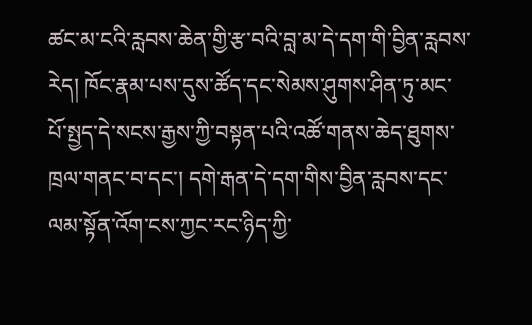ཚང་མ་ངའི་རླབས་ཆེན་གྱི་རྩ་བའི་བླ་མ་དེ་དག་གི་བྱིན་རླབས་རེད། ཁོང་རྣམ་པས་དུས་ཚོད་དང་སེམས་ཤུགས་ཤིན་ཏུ་མང་པོ་སྤྱད་དེ་སངས་རྒྱས་ཀྱི་བསྟན་པའི་འཚོ་གནས་ཆེད་ཐུགས་ཁྲལ་གནང་བ་དང་། དགེ་རྒན་དེ་དག་གིས་བྱིན་རླབས་དང་ལམ་སྟོན་འོག་ངས་ཀྱང་རང་ཉིད་ཀྱི་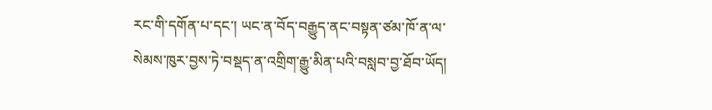རང་གི་དགོན་པ་དང་། ཡང་ན་བོད་བརྒྱུད་ནང་བསྟན་ཙམ་ཁོ་ན་ལ་སེམས་ཁུར་བྱས་ཏེ་བསྡད་ན་འགྲིག་རྒྱུ་མིན་པའི་བསླབ་བྱ་ཐོབ་ཡོད།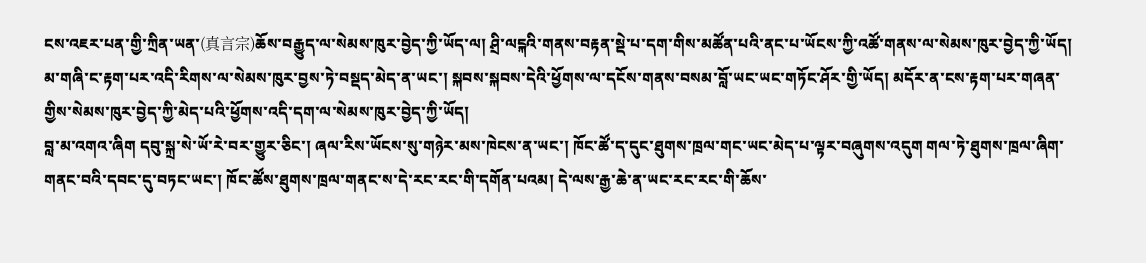ངས་འཇར་པན་གྱི་ཀྲིན་ཡན་(真言宗)ཆོས་བརྒྱུད་ལ་སེམས་ཁུར་བྱེད་ཀྱི་ཡོད་ལ། ཤྲི་ལངྐའི་གནས་བརྟན་སྡེ་པ་དག་གིས་མཚོན་པའི་ནང་པ་ཡོངས་ཀྱི་འཚོ་གནས་ལ་སེམས་ཁུར་བྱེད་ཀྱི་ཡོད། མ་གཞི་ང་རྟག་པར་འདི་རིགས་ལ་སེམས་ཁུར་བྱས་ཏེ་བསྡད་མེད་ན་ཡང་། སྐབས་སྐབས་དེའི་ཕྱོགས་ལ་དངོས་གནས་བསམ་བློ་ཡང་ཡང་གཏོང་ཤོར་གྱི་ཡོད། མདོར་ན་ངས་རྟག་པར་གཞན་གྱིས་སེམས་ཁུར་བྱེད་ཀྱི་མེད་པའི་ཕྱོགས་འདི་དག་ལ་སེམས་ཁུར་བྱེད་ཀྱི་ཡོད།
བླ་མ་འགའ་ཞིག དབུ་སྐྲ་སེ་ཡོ་རེ་བར་གྱུར་ཅིང་། ཞལ་རིས་ཡོངས་སུ་གཉེར་མས་ཁེངས་ན་ཡང་། ཁོང་ཚོ་ད་དུང་ཐུགས་ཁྲལ་གང་ཡང་མེད་པ་ལྟར་བཞུགས་འདུག གལ་ཏེ་ཐུགས་ཁྲལ་ཞིག་གནང་བའི་དབང་དུ་བཏང་ཡང་། ཁོང་ཚོས་ཐུགས་ཁྲལ་གནང་ས་དེ་རང་རང་གི་དགོན་པའམ། དེ་ལས་རྒྱ་ཆེ་ན་ཡང་རང་རང་གི་ཆོས་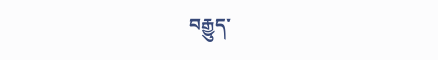བརྒྱུད་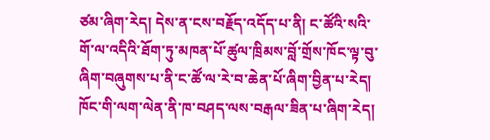ཙམ་ཞིག་རེད། དེས་ན་ངས་བརྗོད་འདོད་པ་ནི། ང་ཚོའི་སའི་གོ་ལ་འདིའི་ཐོག་ཏུ་མཁན་པོ་ཚུལ་ཁྲིམས་བློ་གྲོས་ཁོང་ལྟ་བུ་ཞིག་བཞུགས་པ་ནི་ང་ཚོ་ལ་རེ་བ་ཆེན་པོ་ཞིག་བྱིན་པ་རེད། ཁོང་གི་ལག་ལེན་ནི་ཁ་བཤད་ལས་བརྒལ་ཟིན་པ་ཞིག་རེད།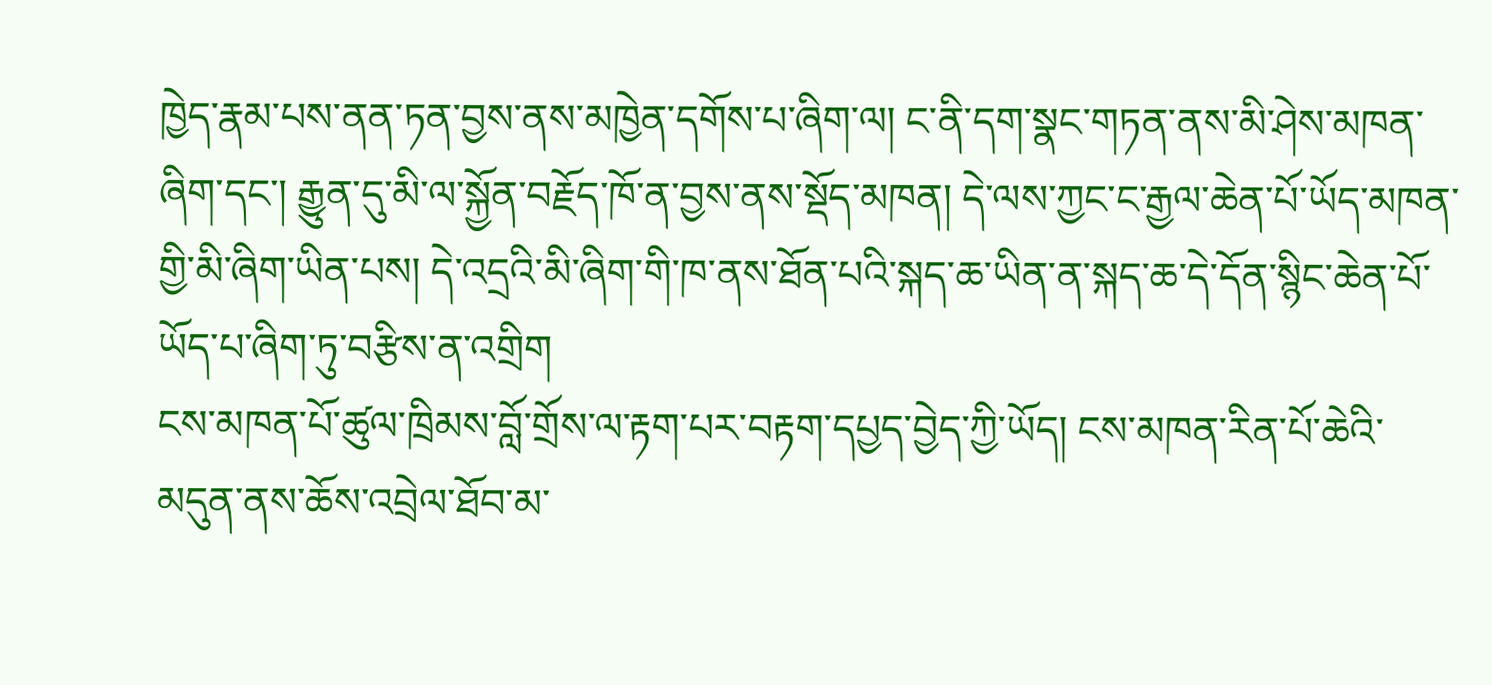ཁྱེད་རྣམ་པས་ནན་ཏན་བྱས་ནས་མཁྱེན་དགོས་པ་ཞིག་ལ། ང་ནི་དག་སྣང་གཏན་ནས་མི་ཤེས་མཁན་ཞིག་དང་། རྒྱུན་དུ་མི་ལ་སྐྱོན་བརྗོད་ཁོ་ན་བྱས་ནས་སྡོད་མཁན། དེ་ལས་ཀྱང་ང་རྒྱལ་ཆེན་པོ་ཡོད་མཁན་གྱི་མི་ཞིག་ཡིན་པས། དེ་འདྲའི་མི་ཞིག་གི་ཁ་ནས་ཐོན་པའི་སྐད་ཆ་ཡིན་ན་སྐད་ཆ་དེ་དོན་སྙིང་ཆེན་པོ་ཡོད་པ་ཞིག་ཏུ་བརྩིས་ན་འགྲིག
ངས་མཁན་པོ་ཚུལ་ཁྲིམས་བློ་གྲོས་ལ་རྟག་པར་བརྟག་དཔྱད་བྱེད་ཀྱི་ཡོད། ངས་མཁན་རིན་པོ་ཆེའི་མདུན་ནས་ཆོས་འབྲེལ་ཐོབ་མ་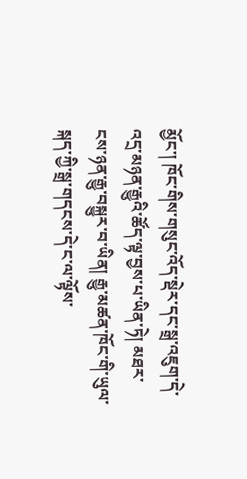མྱོང་། ཁོང་གིས་གསུང་འོད་སྡེར་དང་སྒྲ་འཇུག་དེ་འདྲ་མཉན་རྒྱུའི་ཚོད་ལྟ་བྱས་པ་ཡིན་ཏེ། མཐར་ངས་ཉན་རྒྱུ་བསྐྱུར་བ་ཡིན། རྒྱུ་མཚན་ཁོང་གི་ཡུལ་སྐད་ཀྱི་སྒྲ་གདངས་དེ་ང་ལ་ལྟོས་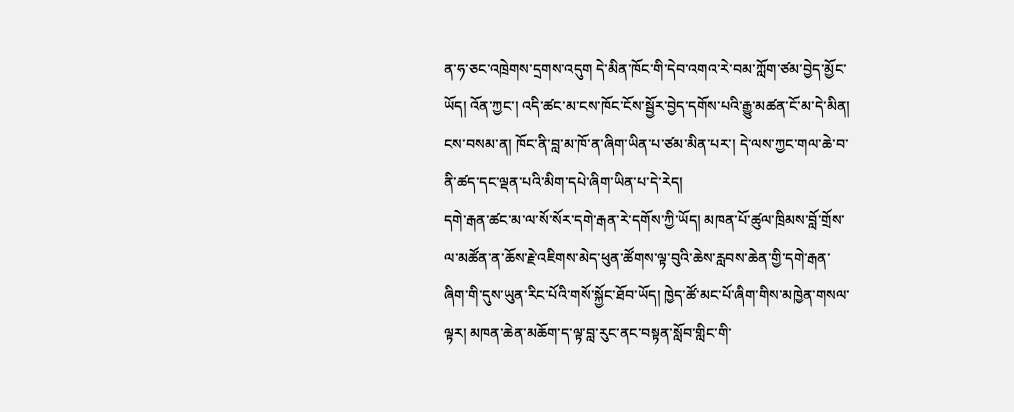ན་ཧ་ཅང་འཁྲེགས་དྲགས་འདུག དེ་མིན་ཁོང་གི་དེབ་འགའ་རེ་བམ་ཀློག་ཙམ་བྱེད་མྱོང་ཡོད། འོན་ཀྱང་། འདི་ཚང་མ་ངས་ཁོང་ངོས་སྦྱོར་བྱེད་དགོས་པའི་རྒྱུ་མཚན་ངོ་མ་དེ་མིན། ངས་བསམ་ན། ཁོང་ནི་བླ་མ་ཁོ་ན་ཞིག་ཡིན་པ་ཙམ་མིན་པར་། དེ་ལས་ཀྱང་གལ་ཆེ་བ་ནི་ཚད་དང་ལྡན་པའི་མིག་དཔེ་ཞིག་ཡིན་པ་དེ་རེད།
དགེ་རྒན་ཚང་མ་ལ་སོ་སོར་དགེ་རྒན་རེ་དགོས་ཀྱི་ཡོད། མཁན་པོ་ཚུལ་ཁྲིམས་བློ་གྲོས་ལ་མཚོན་ན་ཆོས་རྗེ་འཇིགས་མེད་ཕུན་ཚོགས་ལྟ་བུའི་ཆེས་རླབས་ཆེན་གྱི་དགེ་རྒན་ཞིག་གི་དུས་ཡུན་རིང་པོའི་གསོ་སྐྱོང་ཐོབ་ཡོད། ཁྱེད་ཚོ་མང་པོ་ཞིག་གིས་མཁྱེན་གསལ་ལྟར། མཁན་ཆེན་མཆོག་ད་ལྟ་བླ་རུང་ནང་བསྟན་སློབ་གླིང་གི་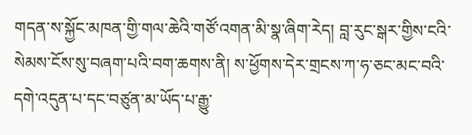གདན་ས་སྐྱོང་མཁན་གྱི་གལ་ཆེའི་གཙོ་འགན་མི་སྣ་ཞིག་རེད། བླ་རུང་སྒར་གྱིས་ངའི་སེམས་ངོས་སུ་བཞག་པའི་བག་ཆགས་ནི། ས་ཕྱོགས་དེར་གྲངས་ཀ་ཧ་ཅང་མང་བའི་དགེ་འདུན་པ་དང་བཙུན་མ་ཡོད་པ་རྒྱུ་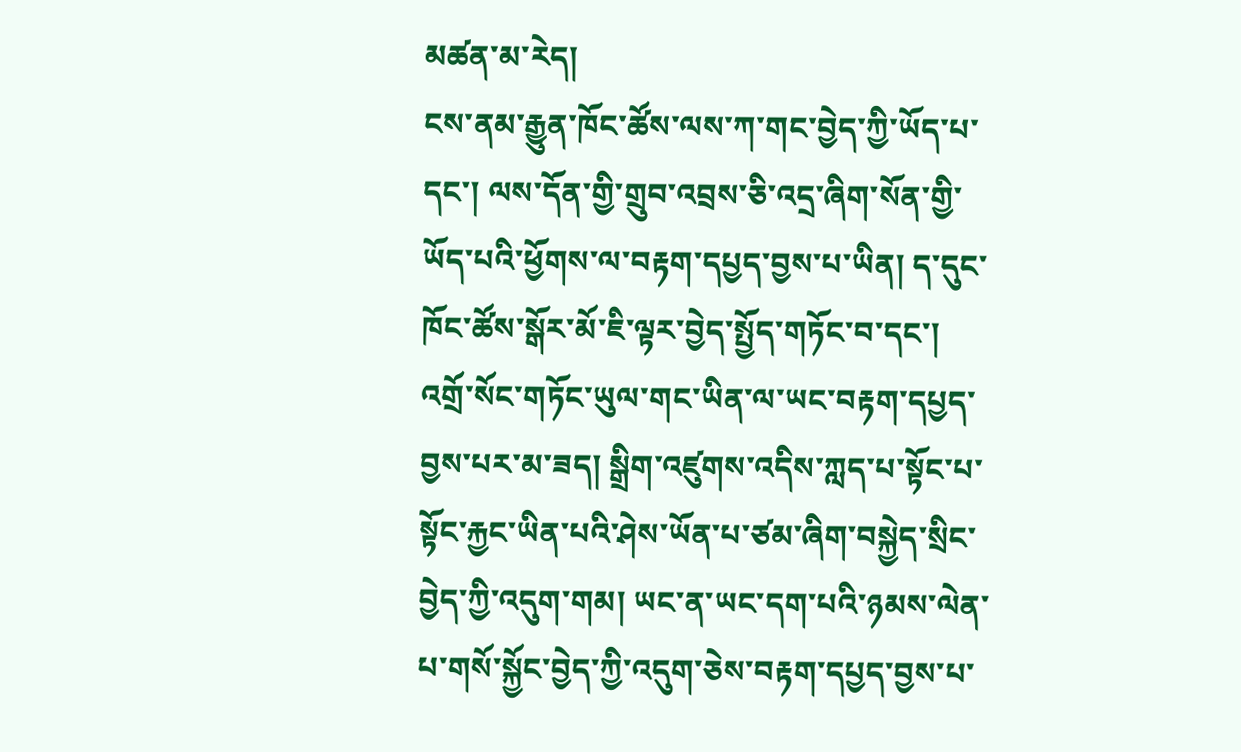མཚན་མ་རེད།
ངས་ནམ་རྒྱུན་ཁོང་ཚོས་ལས་ཀ་གང་བྱེད་ཀྱི་ཡོད་པ་དང་། ལས་དོན་གྱི་གྲུབ་འབྲས་ཅི་འདྲ་ཞིག་སོན་གྱི་ཡོད་པའི་ཕྱོགས་ལ་བརྟག་དཔྱད་བྱས་པ་ཡིན། ད་དུང་ཁོང་ཚོས་སྒོར་མོ་ཇི་ལྟར་བྱེད་སྤྱོད་གཏོང་བ་དང་། འགྲོ་སོང་གཏོང་ཡུལ་གང་ཡིན་ལ་ཡང་བརྟག་དཔྱད་བྱས་པར་མ་ཟད། སྒྲིག་འཛུགས་འདིས་ཀླད་པ་སྟོང་པ་སྟོང་རྐྱང་ཡིན་པའི་ཤེས་ཡོན་པ་ཙམ་ཞིག་བསྐྱེད་སྲིང་བྱེད་ཀྱི་འདུག་གམ། ཡང་ན་ཡང་དག་པའི་ཉམས་ལེན་པ་གསོ་སྐྱོང་བྱེད་ཀྱི་འདུག་ཅེས་བརྟག་དཔྱད་བྱས་པ་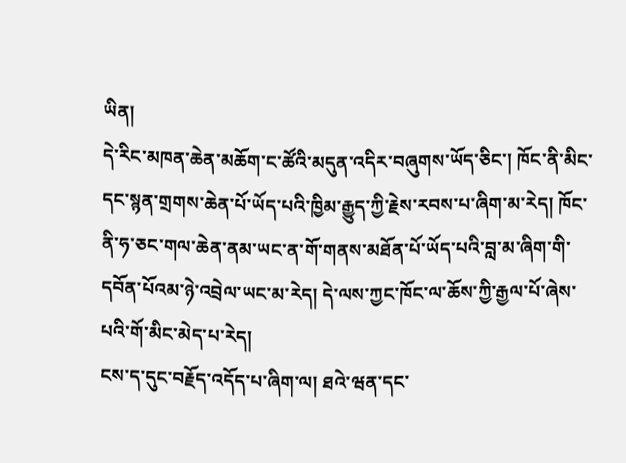ཡིན།
དེ་རིང་མཁན་ཆེན་མཆོག་ང་ཚོའི་མདུན་འདིར་བཞུགས་ཡོད་ཅིང་། ཁོང་ནི་མིང་དང་སྙན་གྲགས་ཆེན་པོ་ཡོད་པའི་ཁྱིམ་རྒྱུད་ཀྱི་རྗེས་རབས་པ་ཞིག་མ་རེད། ཁོང་ནི་ཧ་ཅང་གལ་ཆེན་ནམ་ཡང་ན་གོ་གནས་མཐོན་པོ་ཡོད་པའི་བླ་མ་ཞིག་གི་དབོན་པོའམ་ཉེ་འབྲེལ་ཡང་མ་རེད། དེ་ལས་ཀྱང་ཁོང་ལ་ཆོས་ཀྱི་རྒྱལ་པོ་ཞེས་པའི་གོ་མིང་མེད་པ་རེད།
ངས་ད་དུང་བརྗོད་འདོད་པ་ཞིག་ལ། ཐའེ་ཝན་དང་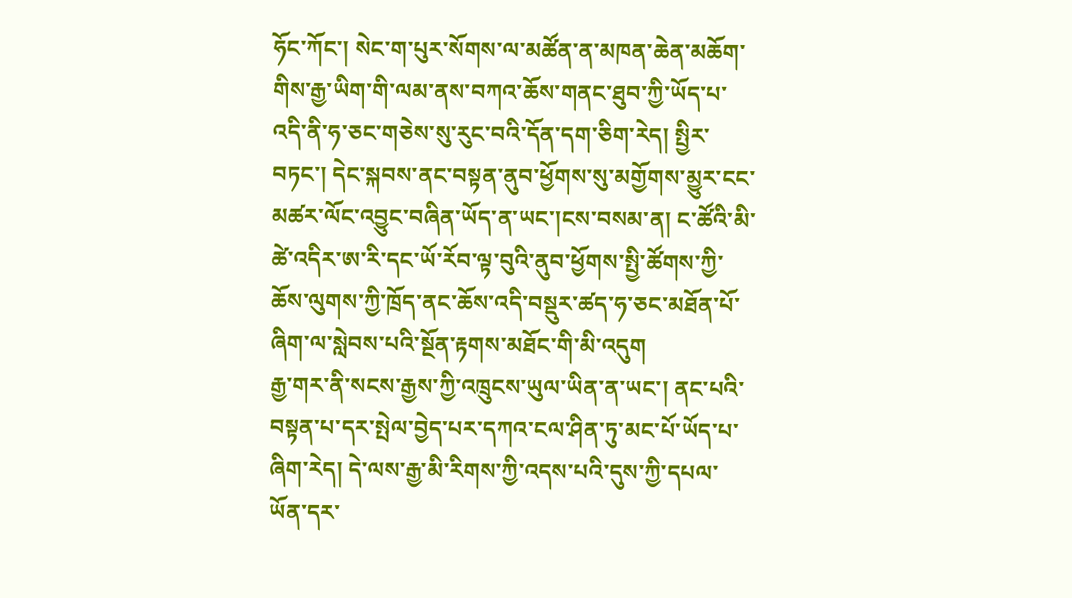ཧོང་ཀོང་། སེང་ག་པུར་སོགས་ལ་མཚོན་ན་མཁན་ཆེན་མཆོག་གིས་རྒྱ་ཡིག་གི་ལམ་ནས་བཀའ་ཆོས་གནང་ཐུབ་ཀྱི་ཡོད་པ་འདི་ནི་ཧ་ཅང་གཅེས་སུ་རུང་བའི་དོན་དག་ཅིག་རེད། སྤྱིར་བཏང་། དེང་སྐབས་ནང་བསྟན་ནུབ་ཕྱོགས་སུ་མགྱོགས་མྱུར་ངང་མཚར་ལོང་འབྱུང་བཞིན་ཡོད་ན་ཡང་།ངས་བསམ་ན། ང་ཚོའི་མི་ཚེ་འདིར་ཨ་རི་དང་ཡོ་རོབ་ལྟ་བུའི་ནུབ་ཕྱོགས་སྤྱི་ཚོགས་ཀྱི་ཆོས་ལུགས་ཀྱི་ཁྲོད་ནང་ཆོས་འདི་བསྡུར་ཚད་ཧ་ཅང་མཐོན་པོ་ཞིག་ལ་སླེབས་པའི་སྔོན་རྟགས་མཐོང་གི་མི་འདུག
རྒྱ་གར་ནི་སངས་རྒྱས་ཀྱི་འཁྲུངས་ཡུལ་ཡིན་ན་ཡང་། ནང་པའི་བསྟན་པ་དར་སྤེལ་བྱེད་པར་དཀའ་ངལ་ཤིན་ཏུ་མང་པོ་ཡོད་པ་ཞིག་རེད། དེ་ལས་རྒྱ་མི་རིགས་ཀྱི་འདས་པའི་དུས་ཀྱི་དཔལ་ཡོན་དར་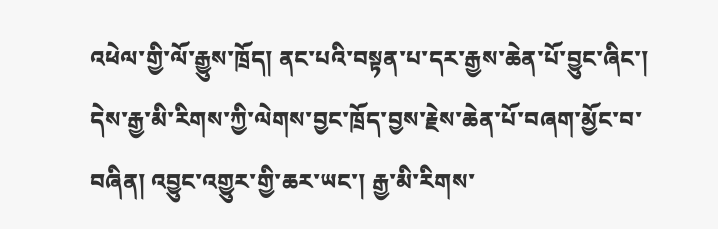འཕེལ་གྱི་ལོ་རྒྱུས་ཁྲོད། ནང་པའི་བསྟན་པ་དར་རྒྱས་ཆེན་པོ་བྱུང་ཞིང་། དེས་རྒྱ་མི་རིགས་ཀྱི་ལེགས་བྱང་ཁྲོད་བྱས་རྗེས་ཆེན་པོ་བཞག་མྱོང་བ་བཞིན། འབྱུང་འགྱུར་གྱི་ཆར་ཡང་། རྒྱ་མི་རིགས་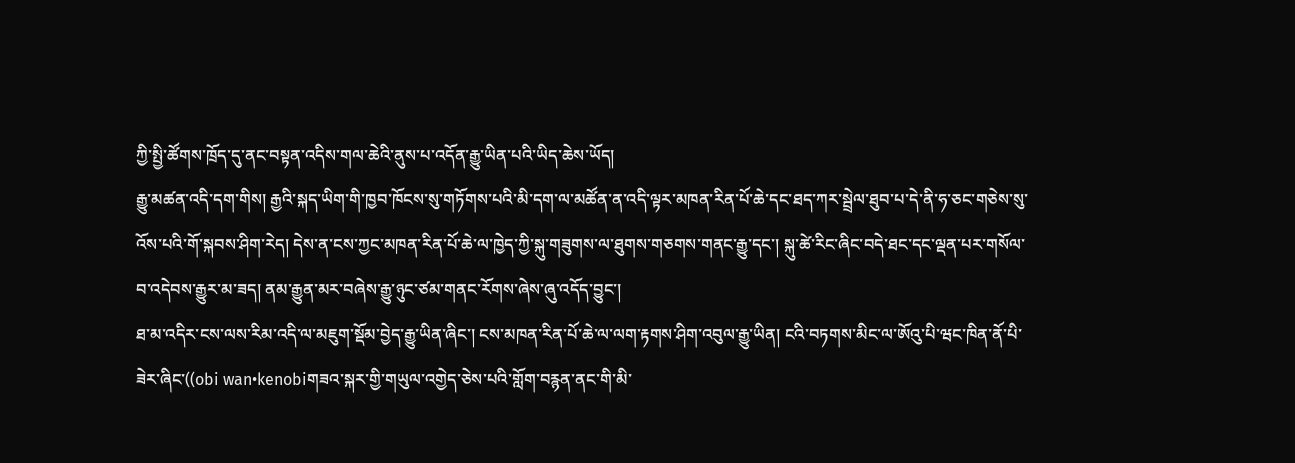ཀྱི་སྤྱི་ཚོགས་ཁྲོད་དུ་ནང་བསྟན་འདིས་གལ་ཆེའི་ནུས་པ་འདོན་རྒྱུ་ཡིན་པའི་ཡིད་ཆེས་ཡོད།
རྒྱུ་མཚན་འདི་དག་གིས། རྒྱའི་སྐད་ཡིག་གི་ཁྱབ་ཁོངས་སུ་གཏོགས་པའི་མི་དག་ལ་མཚོན་ན་འདི་ལྟར་མཁན་རིན་པོ་ཆེ་དང་ཐད་ཀར་སྦྲེལ་ཐུབ་པ་དེ་ནི་ཧ་ཅང་གཅེས་སུ་འོས་པའི་གོ་སྐབས་ཤིག་རེད། དེས་ན་ངས་ཀྱང་མཁན་རིན་པོ་ཆེ་ལ་ཁྱེད་ཀྱི་སྐུ་གཟུགས་ལ་ཐུགས་གཅགས་གནང་རྒྱུ་དང་། སྐུ་ཚེ་རིང་ཞིང་བདེ་ཐང་དང་ལྡན་པར་གསོལ་བ་འདེབས་རྒྱུར་མ་ཟད། ནམ་རྒྱུན་མར་བཞེས་རྒྱུ་ཉུང་ཙམ་གནང་རོགས་ཞེས་ཞུ་འདོད་བྱུང་།
ཐ་མ་འདིར་ངས་ལས་རིམ་འདི་ལ་མཇུག་སྡོམ་བྱེད་རྒྱུ་ཡིན་ཞིང་། ངས་མཁན་རིན་པོ་ཆེ་ལ་ལག་རྟགས་ཤིག་འབུལ་རྒྱུ་ཡིན། ངའི་བཏགས་མིང་ལ་ཨོའུ་པི་ཝང་ཁིན་ནོ་པི་ཟེར་ཞིང་((obi wan•kenobiགཟའ་སྐར་གྱི་གཡུལ་འགྱེད་ཅེས་པའི་གློག་བརྙན་ནང་གི་མི་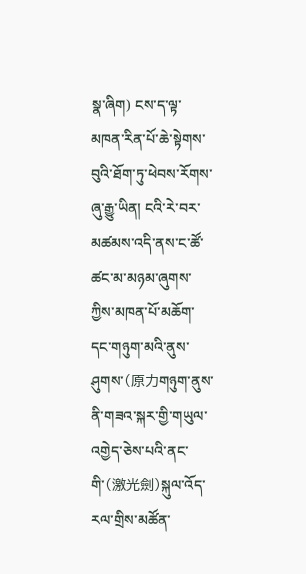སྣ་ཞིག) ངས་ད་ལྟ་མཁན་རིན་པོ་ཆེ་སྟེགས་བུའི་ཐོག་ཏུ་ཕེབས་རོགས་ཞུ་རྒྱུ་ཡིན། ངའི་རེ་བར་མཚམས་འདི་ནས་ང་ཚོ་ཚང་མ་མཉམ་ཞུགས་ཀྱིས་མཁན་པོ་མཆོག་དང་གཉུག་མའི་ནུས་ཤུགས་(原力གཉུག་ནུས་ནི་གཟའ་སྐར་གྱི་གཡུལ་འགྱེད་ཅེས་པའི་ནང་གི་(激光劍)སྐུལ་འོད་རལ་གྲིས་མཚོན་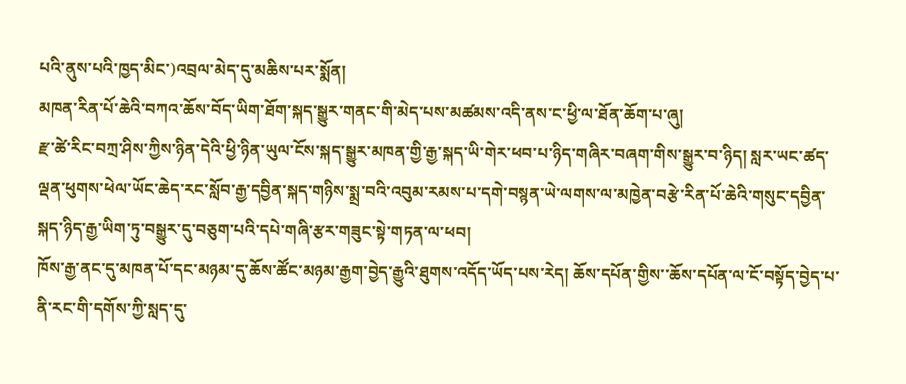པའི་ནུས་པའི་ཁྱད་མིང་)འབྲལ་མེད་དུ་མཆིས་པར་སྨོན།
མཁན་རིན་པོ་ཆེའི་བཀའ་ཆོས་བོད་ཡིག་ཐོག་སྐད་སྒྱུར་གནང་གི་མེད་པས་མཚམས་འདི་ནས་ང་ཕྱི་ལ་ཐོན་ཆོག་པ་ཞུ།
རྫ་ཚེ་རིང་བཀྲ་ཤིས་ཀྱིས་ཉིན་དེའི་ཕྱི་ཉིན་ཡུལ་ངོས་སྐད་སྒྱུར་མཁན་གྱི་རྒྱ་སྐད་ཡི་གེར་ཕབ་པ་ཉིད་གཞིར་བཞག་གིས་སྒྱུར་བ་ཉིད། སླར་ཡང་ཚད་ལྡན་ཕུགས་ཕེལ་ཡོང་ཆེད་རང་སློབ་རྒྱ་དབྱིན་སྐད་གཉིས་སྨྲ་བའི་འབུམ་རམས་པ་དགེ་བསྙན་ཡེ་ལགས་ལ་མཁྱེན་བརྩེ་རིན་པོ་ཆེའི་གསུང་དབྱིན་སྐད་ཉིད་རྒྱ་ཡིག་ཏུ་བསྒྱུར་དུ་བཅུག་པའི་དཔེ་གཞི་རྩར་གཟུང་སྟེ་གཏན་ལ་ཕབ།
ཁོས་རྒྱ་ནང་དུ་མཁན་པོ་དང་མཉམ་དུ་ཆོས་ཚོང་མཉམ་རྒྱག་བྱེད་རྒྱུའི་ཐུགས་འདོད་ཡོད་པས་རེད། ཆོས་དཔོན་གྱིས་་ཆོས་དཔོན་ལ་ངོ་བསྟོད་བྱེད་པ་ནི་རང་གི་དགོས་ཀྱི་སླད་དུ་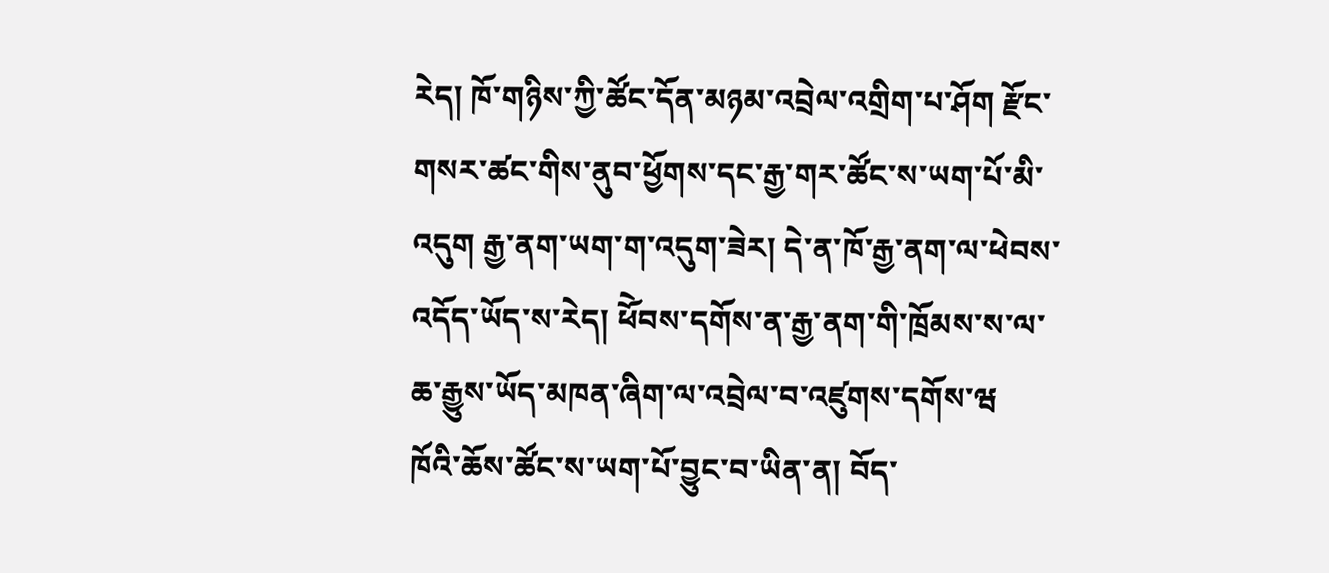རེད། ཁོ་གཉིས་ཀྱི་ཚོང་དོན་མཉམ་འབྲེལ་འགྲིག་པ་ཤོག རྫོང་གསར་ཚང་གིས་ནུབ་ཕྱོགས་དང་རྒྱ་གར་ཚོང་ས་ཡག་པོ་མི་འདུག རྒྱ་ནག་ཡག་ག་འདུག་ཟེར། དེ་ན་ཁོ་རྒྱ་ནག་ལ་ཕེབས་འདོད་ཡོད་ས་རེད། ཕོེབས་དགོས་ན་རྒྱ་ནག་གི་ཁྲོམས་ས་ལ་ཆ་རྒྱུས་ཡོད་མཁན་ཞིག་ལ་འབྲེལ་བ་འཛུགས་དགོས་ཝ
ཁོའི་ཆོས་ཚོང་ས་ཡག་པོ་བྱུང་བ་ཡིན་ན། བོད་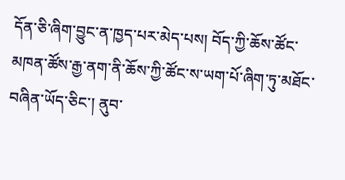དོན་ཅི་ཞིག་བྱུང་ན་ཁྱད་པར་མེད་པས། བོད་ཀྱི་ཆོས་ཚོང་མཁན་ཚོས་རྒྱ་ནག་ནི་ཆོས་ཀྱི་ཚོང་ས་ཡག་པོ་ཞིག་ཏུ་མཐོང་བཞིན་ཡོད་ཅིང་། ནུབ་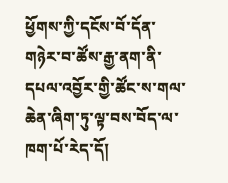ཕྱོགས་ཀྱི་དངོས་བོ་དོན་གཉེར་བ་ཚོས་རྒྱ་ནག་ནི་དཔལ་འབྱོར་གྱི་ཚོང་ས་གལ་ཆེན་ཞིག་ཏུ་ལྟ་བས་བོད་ལ་ཁག་པོ་རེད་དོ།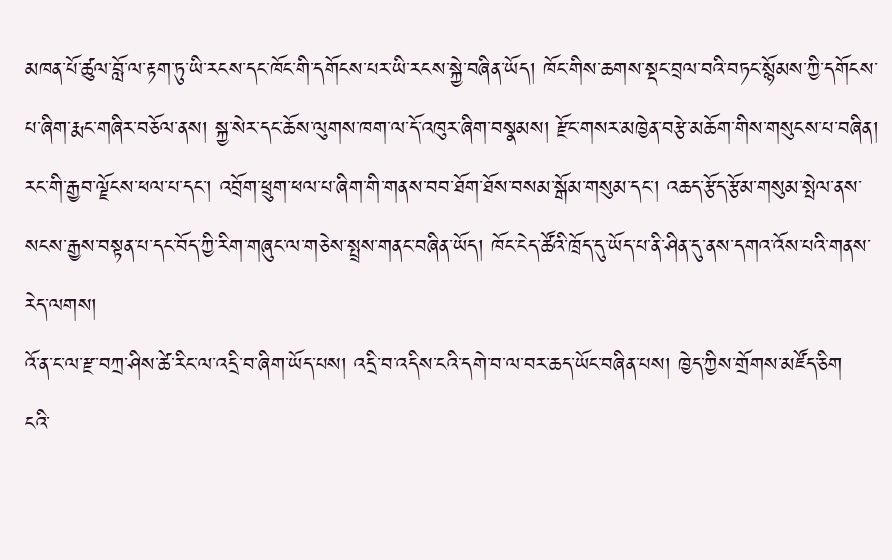མཁན་པོ་ཚུལ་བློ་ལ་རྟག་ཏུ་ཡི་རངས་དང་ཁོང་གི་དགོངས་པར་ཡི་རངས་སྐྱེ་བཞིན་ཡོད། ཁོང་གིས་ཆགས་སྡང་བྲལ་བའི་བཏང་སྙོམས་ཀྱི་དགོངས་པ་ཞིག་རྨང་གཞིར་བཅོལ་ནས། སྐྱ་སེར་དང་ཆོས་ལུགས་ཁག་ལ་དོ་འཁུར་ཞིག་བསྣམས། རྫོང་གསར་མཁྱེན་བརྩེ་མཆོག་གིས་གསུངས་པ་བཞིན། རང་གི་རྒྱབ་ལྗོངས་ཕལ་པ་དང་། འབྲོག་ཕྲུག་ཕལ་པ་ཞིག་གི་གནས་བབ་ཐོག་ཐོས་བསམ་སྒོམ་གསུམ་དང་། འཆད་རྩོད་རྩོམ་གསུམ་སྤེལ་ནས་སངས་རྒྱས་བསྟན་པ་དང་བོད་ཀྱི་རིག་གཞུང་ལ་གཅེས་སྤྲས་གནང་བཞིན་ཡོད། ཁོང་ངེད་ཚོའི་ཁྲོད་དུ་ཡོད་པ་ནི་ཤིན་དུ་ནས་དགའ་འོས་པའི་གནས་རེད་ལགས།
འོ་ན་ང་ལ་རྫ་བཀྲ་ཤིས་ཚེ་རིང་ལ་འདྲི་བ་ཞིག་ཡོད་པས། འདྲི་བ་འདིས་ངའི་དགེ་བ་ལ་བར་ཆད་ཡོང་བཞིན་པས། ཁྱེད་ཀྱིས་གྲོགས་མཛོད་ཅིག
ངའི་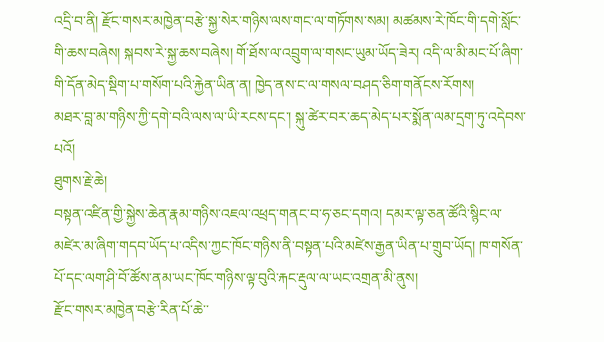འདྲི་བ་ནི། རྫོང་གསར་མཁྱེན་བརྩེ་སྐྱ་སེར་གཉིས་ལས་གང་ལ་གཏོགས་སམ། མཚམས་རེ་ཁོང་གི་དགེ་སློང་གི་ཆས་བཞེས། སྐབས་རེ་སྐྱ་ཆས་བཞེས། གོ་ཐོས་ལ་འབྲུག་ལ་གསང་ཡུམ་ཡོད་ཟེར། འདི་ལ་མི་མང་པོ་ཞིག་གི་དོན་མེད་སྡིག་པ་གསོག་པའི་རྐྱེན་ཡིན་ན། ཁྱེད་ནས་ང་ལ་གསལ་བཤད་ཅིག་གནོངས་རོགས།
མཐར་བླ་མ་གཉིས་ཀྱི་དགེ་བའི་ལས་ལ་ཡི་རངས་དང་། སྐུ་ཚེར་བར་ཆད་མེད་པར་སྨོན་ལམ་དྲག་ཏུ་འདེབས་པའོ།
ཐུགས་རྗེ་ཆེ།
བསྟན་འཛིན་གྱི་སྐྱེས་ཆེན་རྣམ་གཉིས་འཇལ་འཕྲད་གནང་བ་ཧ་ཅང་དགའ། དམར་ལྟ་ཅན་ཚོའི་སྙིང་ལ་མཛེར་མ་ཞིག་གདབ་ཡོད་པ་འདིས་ཀྱང་ཁོང་གཉིས་ནི་བསྟན་པའི་མཛེས་རྒྱན་ཡིན་པ་གྲུབ་ཡོད། ཁ་གསོན་པོ་དང་ལག་ཤི་བོ་ཚོས་ནམ་ཡང་ཁོང་གཉིས་ལྟ་བུའི་རྐང་རྡུལ་ལ་ཡང་འགྲན་མི་ནུས།
རྫོང་གསར་མཁྱེན་བརྩེ་རིན་པོ་ཆེ་་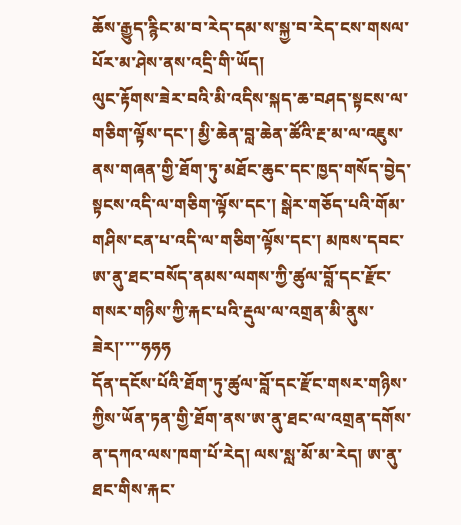ཆོས་རྒྱུད་རྙིང་མ་བ་རེད་དམ་ས་སྐྱ་བ་རེད་ངས་གསལ་པོར་མ་ཤེས་ནས་འདྲི་གི་ཡོད།
ལུང་རྟོགས་ཟེར་བའི་མི་འདིས་སྐད་ཆ་བཤད་སྟངས་ལ་གཅིག་ལྟོས་དང་། མྱི་ཆེན་བླ་ཆེན་ཚོའི་རྔ་མ་ལ་འཇུས་ནས་གཞན་གྱི་ཐོག་ཏུ་མཐོང་ཆུང་དང་ཁྱད་གསོད་བྱེད་སྟངས་འདི་ལ་གཅིག་ལྟོས་དང་། སྒེར་གཅོད་པའི་གོམ་གཤིས་ངན་པ་འདི་ལ་གཅིག་ལྟོས་དང་། མཁས་དབང་ཨ་ནུ་ཐང་བསོད་ནམས་ལགས་ཀྱི་ཚུལ་བློ་དང་རྫོང་གསར་གཉིས་ཀྱི་རྐང་པའི་རྡུལ་ལ་འགྲན་མི་ནུས་ཟེར།་་་་ཧཧཧ
དོན་དངོས་པོའི་ཐོག་ཏུ་ཚུལ་བློ་དང་རྫོང་གསར་གཉིས་ཀྱིས་ཡོན་ཏན་གྱི་ཐོག་ནས་ཨ་ནུ་ཐང་ལ་འགྲན་དགོས་ན་དཀའ་ལས་ཁག་པོ་རེད། ལས་སླ་མོ་མ་རེད། ཨ་ནུ་ཐང་གིས་རྐང་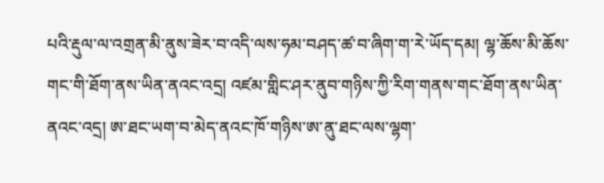པའི་རྡུལ་ལ་འགྲན་མི་ནུས་ཟེར་བ་འདི་ལས་ཧམ་བཤད་ཚ་བ་ཞིག་ག་རེ་ཡོད་དམ། ལྷ་ཆོས་མི་ཆོས་གང་གི་ཐོག་ནས་ཡིན་ནའང་འདྲ། འཛམ་གླིང་ཤར་ནུབ་གཉིས་ཀྱི་རིག་གནས་གང་ཐོག་ནས་ཡིན་ནའང་འདྲ། ཨ་ཐང་ཡག་བ་མེད་ནའང་ཁོ་གཉིས་ཨ་ནུ་ཐང་ལས་ལྷག་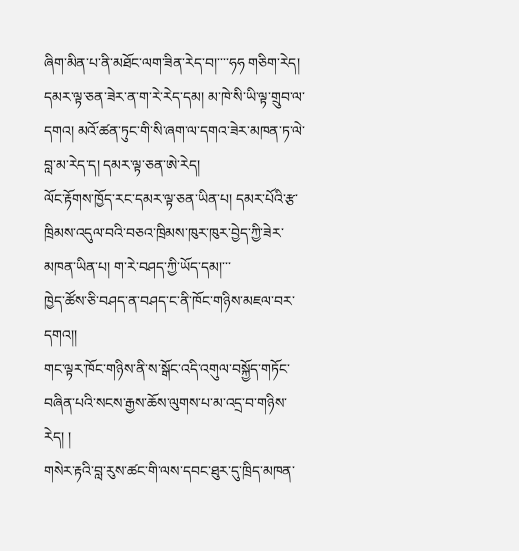ཞིག་མིན་པ་ནི་མཐོང་ལག་ཟིན་རེད་བ།་་་་ཧཧ གཅིག་རེད།
དམར་ལྟ་ཅན་ཟེར་ན་ག་རེ་རེད་དམ། མ་ཁེ་སི་ཡི་ལྟ་གྲུབ་ལ་དགའ། མའོ་ཚན་ཏུང་གི་སི་ཞག་ལ་དགའ་ཟེར་མཁན་ཏ་ལེ་བླ་མ་རེད་ད། དམར་ལྟ་ཅན་ཨེ་རེད།
ལོང་རྟོགས་ཁྱོད་རང་དམར་ལྟ་ཅན་ཡིན་པ། དམར་པོའི་རྩ་ཁྲིམས་འདུལ་བའི་བཅའ་ཁྲིམས་ཁུར་ཁུར་བྱེད་ཀྱི་ཟེར་མཁན་ཡིན་པ། ག་རེ་བཤད་ཀྱི་ཡོད་དམ།་་་
ཁྱེད་ཚོས་ཅི་བཤད་ན་བཤད་ང་ནི་ཁོང་གཉིས་མཇལ་བར་དགའ།།
གང་ལྟར་ཁོང་གཉིས་ནི་ས་སྒོང་འདི་འགུལ་བསྐྱོད་གཏོང་བཞིན་པའི་སངས་རྒྱས་ཆོས་ལུགས་པ་མ་འདྲ་བ་གཉིས་རེད། །
གསེར་རྟའི་བླ་རུས་ཚང་གི་ལས་དབང་ཐུར་དུ་ཁྲིད་མཁན་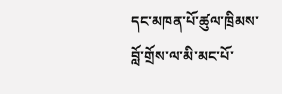དང་མཁན་པོ་ཚུལ་ཁྲིམས་བློ་གྲོས་ལ་མི་མང་པོ་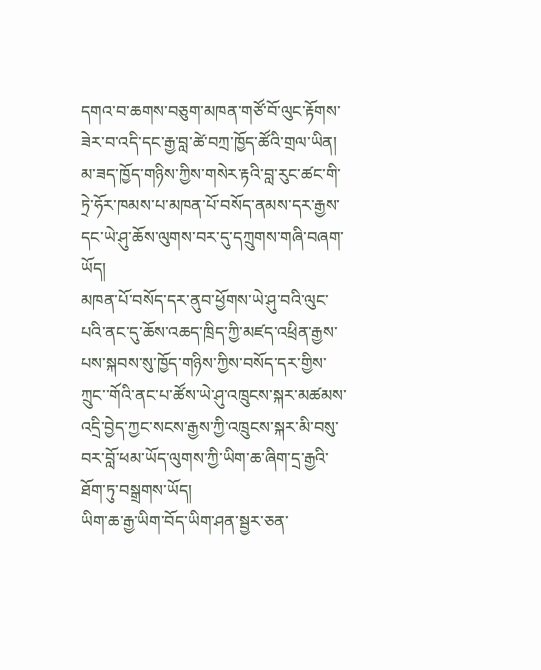དགའ་བ་ཆགས་བཅུག་མཁན་གཙོ་བོ་ལུང་རྟོགས་ཟེར་བ་འདི་དང་རྒྱ་བླ་ཚེ་བཀྲ་ཁྱོད་ཚོའི་གྲལ་ཡིན། མ་ཟད་ཁྱོད་གཉིས་ཀྱིས་གསེར་རྟའི་བླ་རུང་ཚང་གི་ཏྲེ་ཧོར་ཁམས་པ་མཁན་པོ་བསོད་ནམས་དར་རྒྱས་དང་ཡེ་ཤུ་ཆོས་ལུགས་བར་དུ་དཀྲུགས་གཞི་བཞག་ཡོད།
མཁན་པོ་བསོད་དར་ནུབ་ཕྱོགས་ཡེ་ཤུ་བའི་ལུང་པའི་ནང་དུ་ཆོས་འཆད་ཁྲིད་ཀྱི་མཛད་འཕྲིན་རྒྱས་པས་སྐབས་སུ་ཁྱོད་གཉིས་ཀྱིས་བསོད་དར་གྱིས་ཀྲུང་་གོའི་ནང་པ་ཚོས་ཡེ་ཤུ་འཁྲུངས་སྐར་མཚམས་འདྲི་བྱེད་ཀྱང་སངས་རྒྱས་ཀྱི་འཁྲུངས་སྐར་མི་བསུ་བར་བློ་ཕམ་ཡོད་ལུགས་ཀྱི་ཡིག་ཆ་ཞིག་དྲ་རྒྱའི་ཐོག་ཏུ་བསྒྲགས་ཡོད།
ཡིག་ཆ་རྒྱ་ཡིག་བོད་ཡིག་ཤན་སྦྱར་ཅན་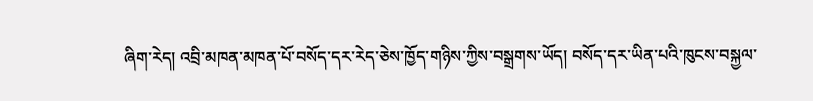ཞིག་རེད། འབྲི་མཁན་མཁན་པོ་བསོད་དར་རེད་ཅེས་ཁྱོད་གཉིས་ཀྱིས་བསྒྲགས་ཡོད། བསོད་དར་ཡིན་པའི་ཁུངས་བསྐྱལ་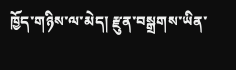ཁྱོད་གཉིས་ལ་མེད། རྫུན་བསྒྲགས་ཡིན་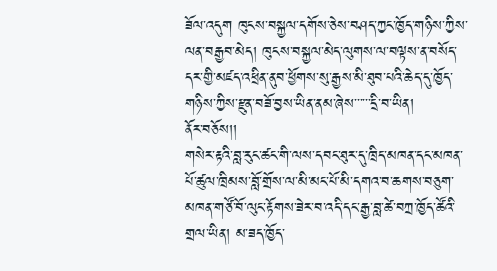ཟོལ་འདུག ཁུངས་བསྐྱལ་དགོས་ཅེས་བཤད་ཀྱང་ཁྱོད་གཉིས་ཀྱིས་ལན་བརྒྱབ་མེད། ཁུངས་བསྐྱལ་མེད་ལུགས་ལ་བལྟས་ན་བསོད་དར་གྱི་མཛད་འཕྲིན་ནུབ་ཕྱོགས་སུ་རྒྱས་མི་ཐུབ་པའི་ཆེད་དུ་ཁྱོད་གཉིས་ཀྱིས་རྫུན་བཟོ་བྱས་ཡིན་ནམ་ཞེས་་་་་་དྲི་བ་ཡིན།
ནོར་བཅོས།།
གསེར་རྟའི་བླ་རུང་ཚང་གི་ལས་དབང་ཐུར་དུ་ཁྲིད་མཁན་དང་མཁན་པོ་ཚུལ་ཁྲིམས་བློ་གྲོས་ལ་མི་མང་པོ་མི་དགའ་བ་ཆགས་བཅུག་མཁན་གཙོ་བོ་ལུང་རྟོགས་ཟེར་བ་འདི་དང་རྒྱ་བླ་ཚེ་བཀྲ་ཁྱོད་ཚོའི་གྲལ་ཡིན། མ་ཟད་ཁྱོད་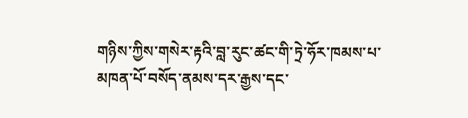གཉིས་ཀྱིས་གསེར་རྟའི་བླ་རུང་ཚང་གི་ཏྲེ་ཧོར་ཁམས་པ་མཁན་པོ་བསོད་ནམས་དར་རྒྱས་དང་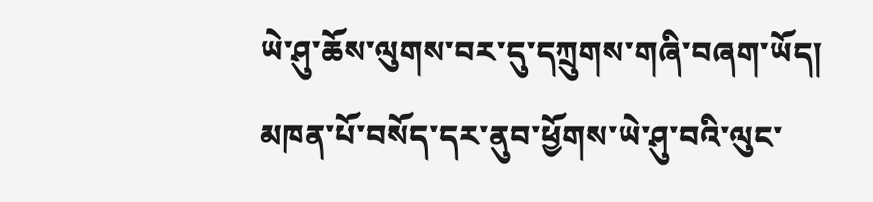ཡེ་ཤུ་ཆོས་ལུགས་བར་དུ་དཀྲུགས་གཞི་བཞག་ཡོད།
མཁན་པོ་བསོད་དར་ནུབ་ཕྱོགས་ཡེ་ཤུ་བའི་ལུང་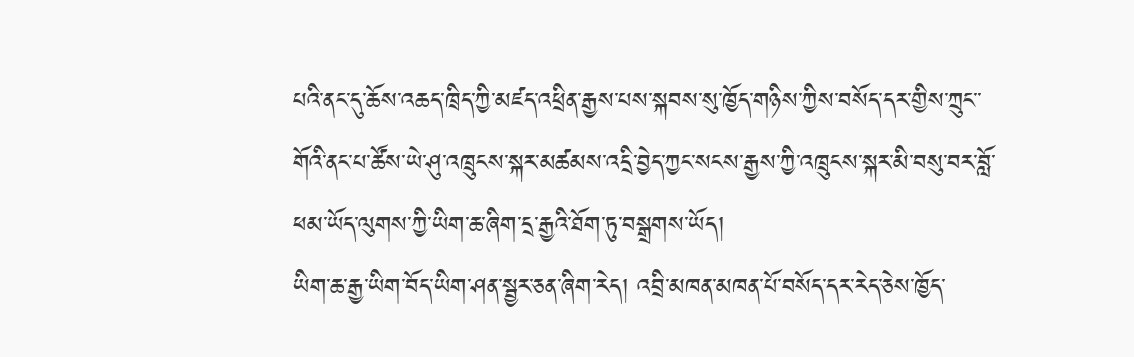པའི་ནང་དུ་ཆོས་འཆད་ཁྲིད་ཀྱི་མཛད་འཕྲིན་རྒྱས་པས་སྐབས་སུ་ཁྱོད་གཉིས་ཀྱིས་བསོད་དར་གྱིས་ཀྲུང་་གོའི་ནང་པ་ཚོས་ཡེ་ཤུ་འཁྲུངས་སྐར་མཚམས་འདྲི་བྱེད་ཀྱང་སངས་རྒྱས་ཀྱི་འཁྲུངས་སྐར་མི་བསུ་བར་བློ་ཕམ་ཡོད་ལུགས་ཀྱི་ཡིག་ཆ་ཞིག་དྲ་རྒྱའི་ཐོག་ཏུ་བསྒྲགས་ཡོད།
ཡིག་ཆ་རྒྱ་ཡིག་བོད་ཡིག་ཤན་སྦྱར་ཅན་ཞིག་རེད། འབྲི་མཁན་མཁན་པོ་བསོད་དར་རེད་ཅེས་ཁྱོད་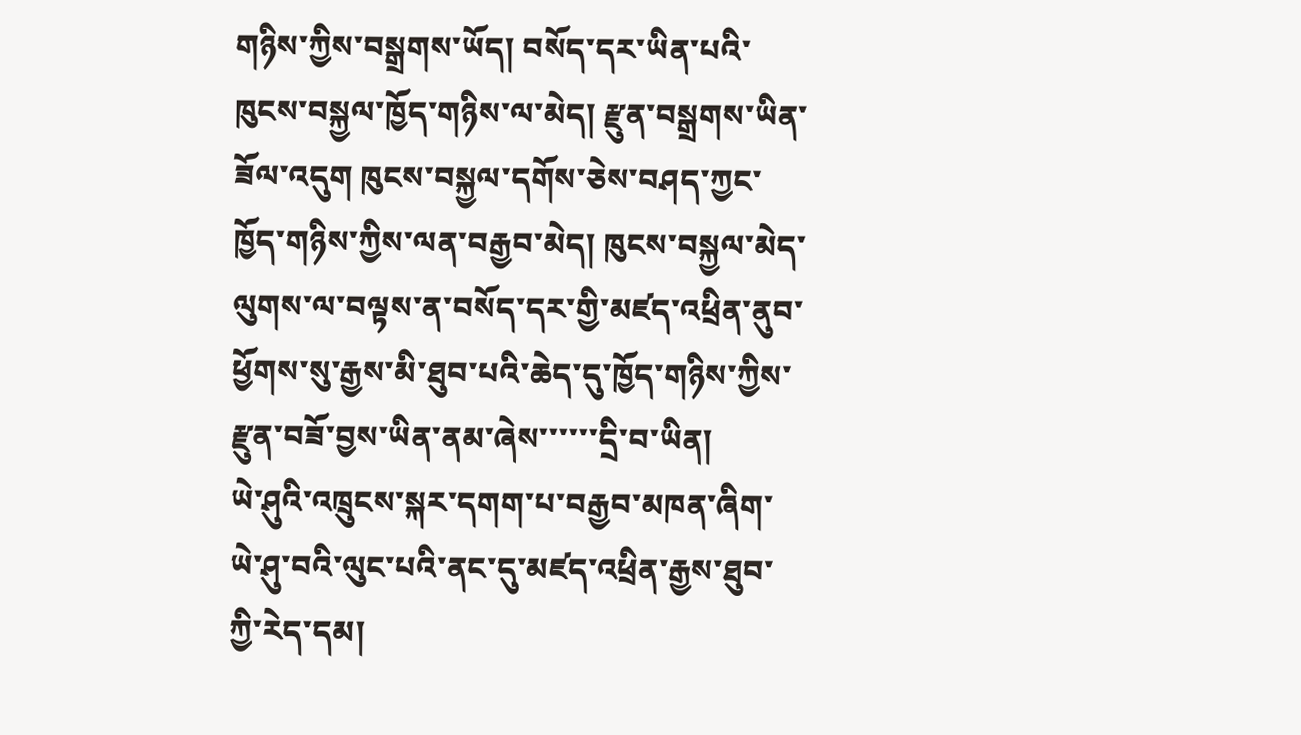གཉིས་ཀྱིས་བསྒྲགས་ཡོད། བསོད་དར་ཡིན་པའི་ཁུངས་བསྐྱལ་ཁྱོད་གཉིས་ལ་མེད། རྫུན་བསྒྲགས་ཡིན་ཟོལ་འདུག ཁུངས་བསྐྱལ་དགོས་ཅེས་བཤད་ཀྱང་ཁྱོད་གཉིས་ཀྱིས་ལན་བརྒྱབ་མེད། ཁུངས་བསྐྱལ་མེད་ལུགས་ལ་བལྟས་ན་བསོད་དར་གྱི་མཛད་འཕྲིན་ནུབ་ཕྱོགས་སུ་རྒྱས་མི་ཐུབ་པའི་ཆེད་དུ་ཁྱོད་གཉིས་ཀྱིས་རྫུན་བཟོ་བྱས་ཡིན་ནམ་ཞེས་་་་་་དྲི་བ་ཡིན།
ཡེ་ཤུའི་འཁྲུངས་སྐར་དགག་པ་བརྒྱབ་མཁན་ཞིག་ཡེ་ཤུ་བའི་ལུང་པའི་ནང་དུ་མཛད་འཕྲིན་རྒྱས་ཐུབ་ཀྱི་རེད་དམ།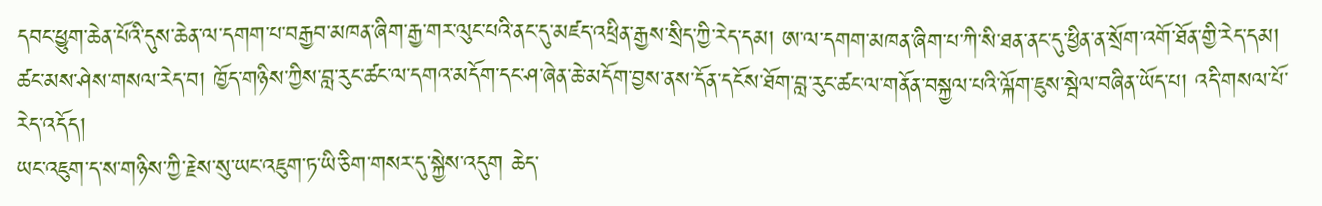དབང་ཕྱུག་ཆེན་པོའི་དུས་ཆེན་ལ་དགག་པ་བརྒྱབ་མཁན་ཞིག་རྒྱ་གར་ལུང་པའི་ནང་དུ་མཛད་འཕྲིན་རྒྱས་སྲིད་ཀྱི་རེད་དམ། ཨ་ལ་དགག་མཁན་ཞིག་པ་ཀི་སི་ཐན་ནང་དུ་ཕྱིན་ན་སྲོག་འགོ་ཐོན་གྱི་རེད་དམ། ཚང་མས་ཤེས་གསལ་རེད་བ། ཁྱོད་གཉིས་ཀྱིས་བླ་རུང་ཚང་ལ་དགའ་མདོག་དང་ཤ་ཞེན་ཆེ་མདོག་བྱས་ནས་དོན་དངོས་ཐོག་བླ་རུང་ཚང་ལ་གནོན་བསྐྱལ་པའི་ལྐོག་ཇུས་སྦེལ་བཞིན་ཡོད་པ། འདི་གསལ་པོ་རེད་འདོད།
ཡང་འཇུག་ད་ས་གཉིས་ཀྱི་རྗེས་སུ་ཡང་འཇུག་ཏ་ཡི་ཅིག་གསར་དུ་སྐྱེས་འདུག ཆེད་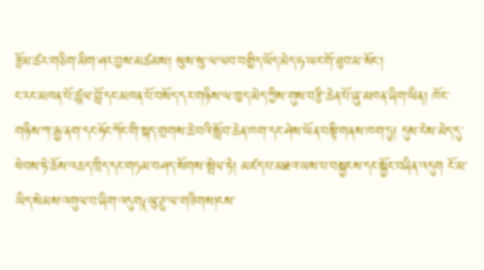རྩོམ་ཚར་གཅིག་མིག་ཤར་བྱས་མཚམས། སུས་སུ་ལ་ལབ་བགྱིད་ཡོད་མེད་ཧ་ཡང་གོ་ཐུབ་མ་སོང་།
ང་རང་མཁན་པོ་ཚུལ་བློ་དང་མཁན་པོ་བསོད་དར་གཉིས་ལ་ཁྱད་མེད་ཀྱིས་གུས་བརྩི་ཆེན་པོ་ཞུ་མཁན་ཞིག་ཡིན། ཁོང་གཉིས་ཀ་རྒྱ་ནག་དང་ཧོང་ཀོང་གི་སྐད་གྲགས་ཆེ་བའི་སློབ་ཆེན་ཁག་དང་ཤེས་ཡོན་བསྟི་གནས་ཁག་ཏུ། དུས་ངེས་མེད་དུ་ཕེབས་ཏེ་ཆོས་འཆད་ཁྲིད་དང་གཏམ་བཤད་སོགས་སྤེལ་ཏེ། མཛད་པ་མཐའ་ཡས་པ་བསྐྱངས་དང་སྐྱོང་བཞིན་འདུག ངོ་མ་ཡིད་སེམས་འགུལ་བ་ཞིག་འདུག(ཡུ་ཊུ་ལ་གཟིགས།ངས་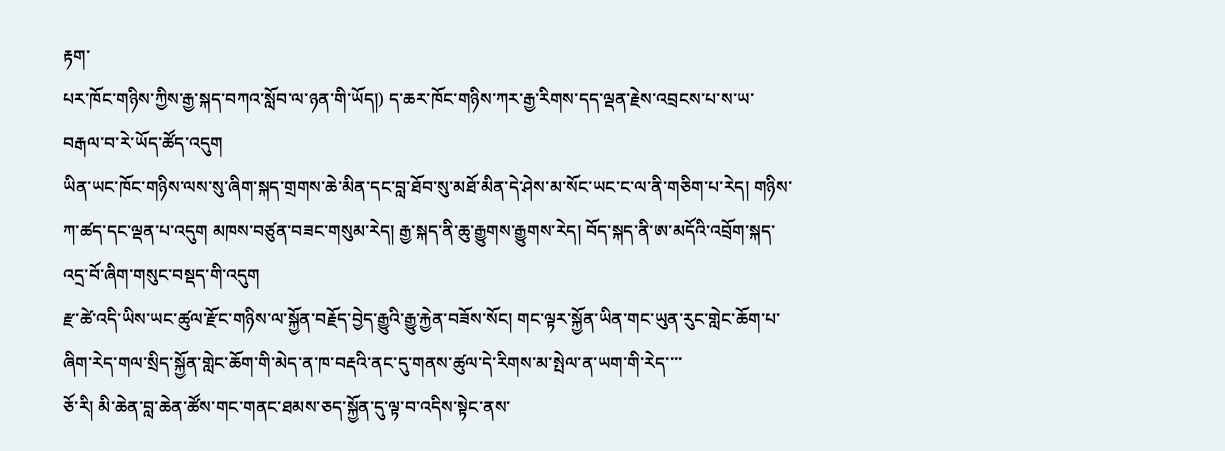རྟག་
པར་ཁོང་གཉིས་ཀྱིས་རྒྱ་སྐད་བཀའ་སློབ་ལ་ཉན་གི་ཡོད།) ད་ཆར་ཁོང་གཉིས་ཀར་རྒྱ་རིགས་དད་ལྡན་རྗེས་འབྲངས་པ་ས་ཡ་བརྒལ་བ་རེ་ཡོད་ཚོད་འདུག
ཡིན་ཡང་ཁོང་གཉིས་ལས་སུ་ཞིག་སྐད་གྲགས་ཆེ་མིན་དང་བླ་ཐོབ་སུ་མཐོ་མིན་དེ་ཤེས་མ་སོང་ཡང་ང་ལ་ནི་གཅིག་པ་རེད། གཉིས་ཀ་ཚད་དང་ལྡན་པ་འདུག མཁས་བཙུན་བཟང་གསུམ་རེད། རྒྱ་སྐད་ནི་ཆུ་རྒྱུགས་རྒྱུགས་རེད། བོད་སྐད་ནི་ཨ་མདོའི་འབྲོག་སྐད་འདྲ་བོ་ཞིག་གསུང་བསྡད་གི་འདུག
རྫ་ཚེ་འདི་ཡིས་ཡང་ཚུལ་རྫོང་གཉིས་ལ་སྐྱོན་བརྗོད་བྱེད་རྒྱུའི་རྒྱུ་རྐྱེན་བཟོས་སོང། གང་ལྟར་སྐྱོན་ཡིན་གང་ཡུན་རུང་གླེང་ཆོག་པ་ཞིག་རེད་གལ་སྲིད་སྐྱོན་གླེང་ཆོག་གི་མེད་ན་ཁ་བརྡའི་ནང་དུ་གནས་ཚུལ་དེ་རིགས་མ་སྤེལ་ན་ཡག་གི་རེད་་་་
ཅོ་རི། མི་ཆེན་བླ་ཆེན་ཚོས་གང་གནང་ཐམས་ཅད་སྐྱོན་དུ་ལྟ་བ་འདིས་སྟེང་ནས་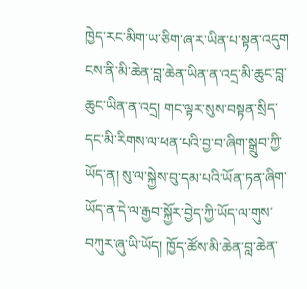ཁྱེད་རང་མིག་ཡ་ཅིག་ཞ་ར་ཡིན་པ་སྟན་འདུག ངས་ནི་མི་ཆེན་བླ་ཆེན་ཡིན་ན་འདྲ་མི་ཆུང་བླ་ཆུང་ཡིན་ན་འདྲ། གང་ལྟར་སུས་བསྟན་སྲིད་དང་མི་རིགས་ལ་ཕན་པའི་བྱ་བ་ཞིག་སྒྲུབ་ཀྱི་ཡོད་ན། སུ་ལ་སྐྱེས་བུ་དམ་པའི་ཡོན་ཏན་ཞིག་ཡོད་ན་དེ་ལ་རྒྱབ་སྐྱོར་བྱེད་ཀྱི་ཡོད་ལ་གུས་བཀུར་ཞུ་ཡི་ཡོད། ཁྱོད་ཚོས་མི་ཆེན་བླ་ཆེན་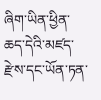ཞིག་ཡིན་ཕྱིན་ཆད་དེའི་མཛད་རྫེས་དང་ཡོན་ཏན་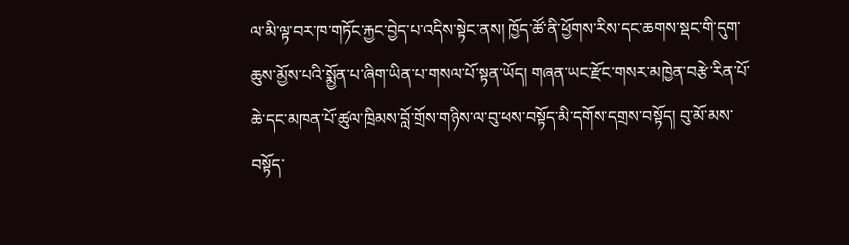ལ་མི་ལྟ་བར་ཁ་གཏོང་རྐྱང་བྱེད་པ་འདིས་སྟེང་ནས། ཁྱོད་ཚོ་ནི་ཕྱོགས་རིས་དང་ཆགས་སྡང་གི་དུག་ཆུས་མྱོས་པའི་སྨྱོན་པ་ཞིག་ཡིན་པ་གསལ་པོ་སྟན་ཡོད། གཞན་ཡང་རྫོང་གསར་མཁྱེན་བརྩེ་རིན་པོ་ཆེ་དང་མཁན་པོ་ཚུལ་ཁྲིམས་བློ་གྲོས་གཉིས་ལ་བུ་ཕས་བསྟོད་མི་དགོས་དགྲས་བསྟོད། བུ་མོ་མས་བསྟོད་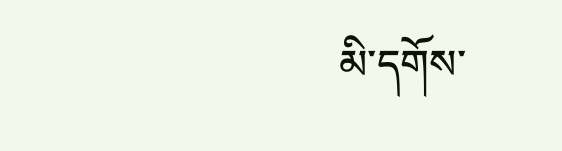མི་དགོས་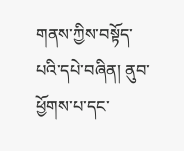གནས་ཀྱིས་བསྟོད་པའི་དཔེ་བཞིན། ནུབ་ཕྱོགས་པ་དང་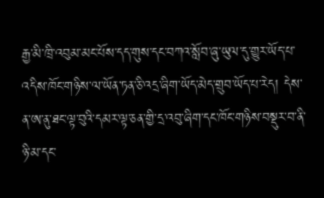རྒྱ་མི་ཁྲི་འབུམ་མང་པོས་དད་གུས་དང་བཀའ་སློབ་ཞུ་ཡུལ་དུ་གྱུར་ཡོད་པ་འདིས་ཁོང་གཉིས་ལ་ཡོན་ཏན་ཅི་འདྲ་ཞིག་ཡོད་མེད་གྲུབ་ཡོད་པ་རེད། དེས་ན་ཨ་ནུ་ཐང་ལྟ་བུའི་དམར་ལྟ་ཅན་གྱི་དྲ་འབུ་ཞིག་དང་ཁོང་གཉིས་བསྡུར་བ་ནི་ཉི་མ་དང་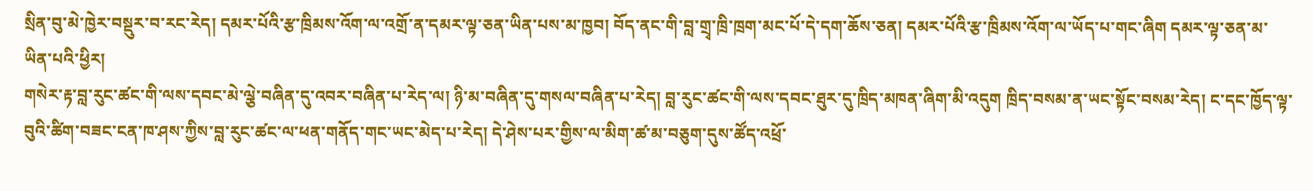སྲིན་བུ་མེ་ཁྱེར་བསྡུར་བ་རང་རེད། དམར་པོའི་རྩ་ཁྲིམས་འོག་ལ་འགྲོ་ན་དམར་ལྟ་ཅན་ཡིན་པས་མ་ཁྱབ། བོད་ནང་གི་བླ་གྲྭ་ཁྲི་ཁྲག་མང་པོ་དེ་དག་ཆོས་ཅན། དམར་པོའི་རྩ་ཁྲིམས་འོག་ལ་ཡོད་པ་གང་ཞིག དམར་ལྟ་ཅན་མ་ཡིན་པའི་ཕྱིར།
གསེར་རྟ་བླ་རུང་ཚང་གི་ལས་དབང་མེ་ལྕེ་བཞིན་དུ་འབར་བཞིན་པ་རེད་ལ། ཉི་མ་བཞིན་དུ་གསལ་བཞིན་པ་རེད། བླ་རུང་ཚང་གི་ལས་དབང་ཐུར་དུ་ཁྲིད་མཁན་ཞིག་མི་འདུག ཁྲིད་བསམ་ན་ཡང་སྟོང་བསམ་རེད། ང་དང་ཁྱོད་ལྟ་བུའི་ཚིག་བཟང་ངན་ཁ་ཤས་ཀྱིས་བླ་རུང་ཚང་ལ་ཕན་གནོད་གང་ཡང་མེད་པ་རེད། དེ་ཤེས་པར་གྱིས་ལ་མིག་ཚ་མ་བཅུག་དུས་ཚོད་འཕྲོ་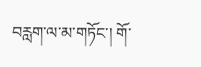བརླག་ལ་མ་གཏོང་། གོ་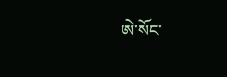ཨེ་སོང་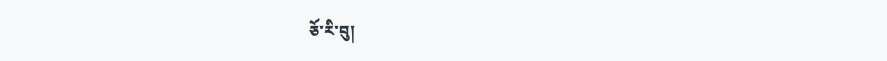ཅོ་རི་བུ།